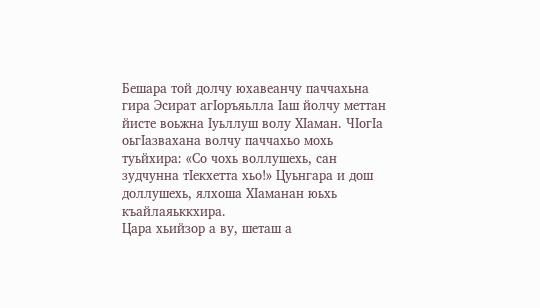Бешара той долчу юхавеанчу паччахьна гира Эсират агІоръяьлла Іаш йолчу меттан йисте воьжна Іуьллуш волу ХІаман. ЧІогІа оьгІазвахана волчу паччахьо мохь туьйхира: «Со чохь воллушехь, сан зудчунна тІекхетта хьо!» Цуьнгара и дош доллушехь, ялхоша ХІаманан юьхь къайлаяьккхира.
Цара хьийзор а ву, шеташ а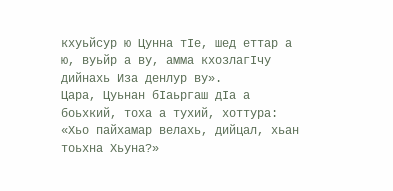кхуьйсур ю Цунна тІе, шед еттар а ю, вуьйр а ву, амма кхозлагІчу дийнахь Иза денлур ву».
Цара, Цуьнан бІаьргаш дІа а боьхкий, тоха а тухий, хоттура: «Хьо пайхамар велахь, дийцал, хьан тоьхна Хьуна?»